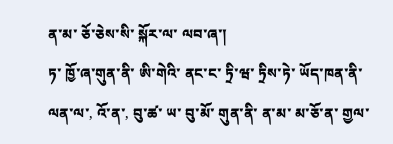ན་མ་ ཅོ་ཅེས་སི་ སྐོར་ལ་ ལབ་ཞ་།
ཏ་ ཁྱོ་ཞ་གུན་ནི་ ཨི་གེའི་ ནང་ང་ ཏྲི་ཝ་ ཏྲིས་ཏེ་ ཡོད་ཁན་ནི་ ལན་ལ་, འོ་ན་, བུ་ཚ་ ཡ་ བུ་མོ་ གུན་ནི་ ན་མ་ མ་ཅོ་ན་ གྱལ་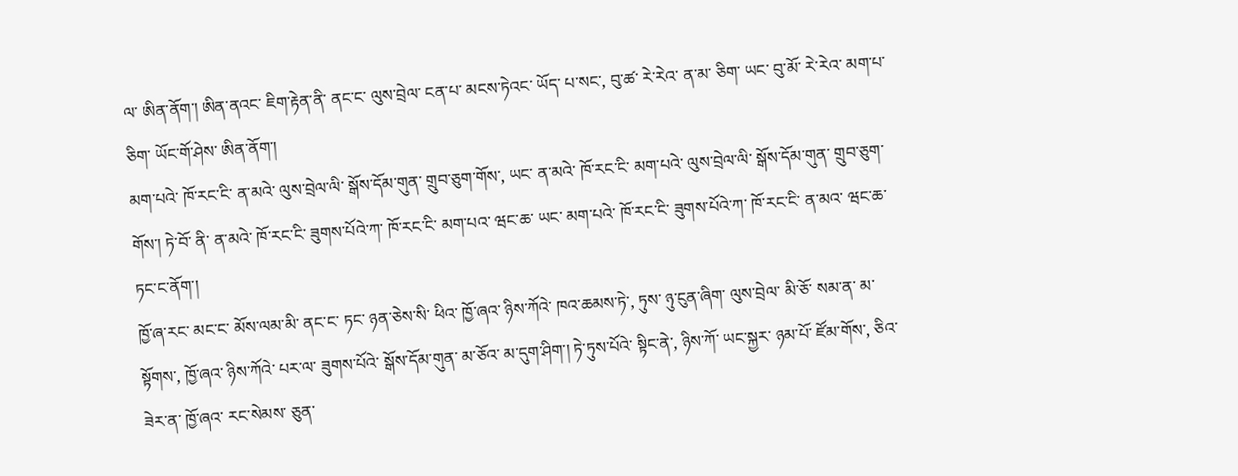ལ་ ཨིན་ནོག་། ཨིན་ནའང་ ཇིག་རྟེན་ནི་ ནང་ང་ ལུས་བྲེལ་ ངན་པ་ མངས་ཏེའང་ ཡོད་ པ་སང་, བུ་ཚ་ རེ་རེའ་ ན་མ་ ཅིག་ ཡང་ བུ་མོ་ རེ་རེའ་ མག་པ་ ཅིག་ ཡོང་གོ་ཤེས་ ཨིན་ནོག་།
མག་པའེ་ ཁོ་རང་ངི་ ན་མའེ་ ལུས་བྲེལ་ལི་ སྒོས་དོམ་གུན་ གྲུབ་ཅུག་གོས་, ཡང་ ན་མའེ་ ཁོ་རང་ངི་ མག་པའེ་ ལུས་བྲེལ་ལི་ སྒོས་དོམ་གུན་ གྲུབ་ཅུག་གོས་། ཏེ་བོ་ ནི་ ན་མའེ་ ཁོ་རང་ངི་ ཟུགས་པོའེ་ཀ་ ཁོ་རང་ངི་ མག་པའ་ ཝང་ཆ་ ཡང་ མག་པའེ་ ཁོ་རང་ངི་ ཟུགས་པོའེ་ཀ་ ཁོ་རང་ངི་ ན་མའ་ ཝང་ཆ་ ཏང་ང་ནོག་།
ཁྱོ་ཞ་རང་ མང་ང་ མོས་ལམ་མི་ ནང་ང་ ཏང་ ཉན་ཅེས་སི་ ཕིའ་ ཁྱོ་ཞའ་ ཉིས་ཀོའེ་ ཁའ་ཆམས་ཏེ་, ཏུས་ ཉུ་ངུན་ཞིག་ ལུས་བྲེལ་ མི་ཅོ་ སམ་ན་ མ་སྟོགས་, ཁྱོ་ཞའ་ ཉིས་ཀོའེ་ པར་ལ་ ཟུགས་པོའེ་ སྒོས་དོམ་གུན་ མ་ཅོའ་ མ་དུག་ཤིག་། ཏེ་ཏུས་པོའེ་ སྟིང་ནེ་, ཉིས་ཀོ་ ཡང་སྐྱར་ ཉམ་པོ་ ཛོམ་གོས་, ཅིའ་ཟེར་ན་ ཁྱོ་ཞའ་ རང་སེམས་ ཅུན་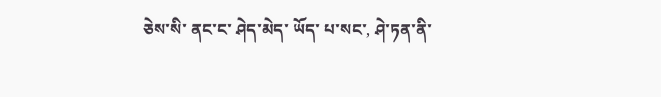ཅེས་སི་ ནང་ང་ ཤེད་མེད་ ཡོད་ པ་སང་, ཤེ་ཏན་ནི་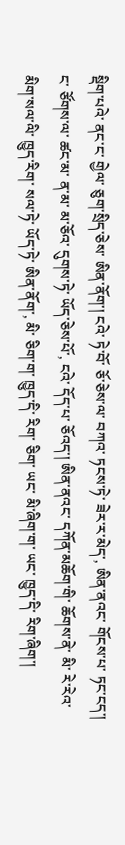སྡིག་པའེ་ ནང་ང་ གྱེལ་ ཅུག་སྲིད་ཅེས་ ཨིན་ནོག་། ངའེ་ ཏེ་བོ་ ཅོ་ཅེས་ལ་ བཀའ་ ཏངས་ཏེ་ ཟེར་ར་མེད་, ཨིན་ནའང་ གོངས་པ་ ཏང་ངད་། ང་ ཙོགས་ལ་ ཚང་མ་ ན་མ་ མ་ཅོའ་ དུགས་ཏེ་ ཡོད་ཅེས་པོ་, ངའེ་ དོད་པ་ ཅོའད་། ཨིན་ནའང་ དཀོན་མཆོག་གི་ ཆོགས་ནེ་ མི་ རེ་རེའ་ མིག་སལ་ལི་ ཁྱུད་རིག་ སལ་ཏེ་ ཡོད་ཏེ་ ཨིན་ནོག་, མི་ ཅིག་ག་ ཁྱུད་དི་ རིག་ ཅིག་ ཡང་ མི་ཞིག་ག་ ཡང་ ཁྱུད་དི་ རིག་ཞིག་།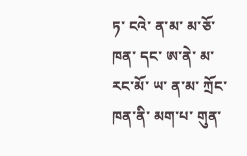ཏ་ ངའེ་ ན་མ་ མ་ཅོ་ཁན་ དང་ ཨ་ནེ་ མ་རང་མོ་ ཡ་ ན་མ་ ཀྲོང་ཁན་ནི་ མག་པ་ གུན་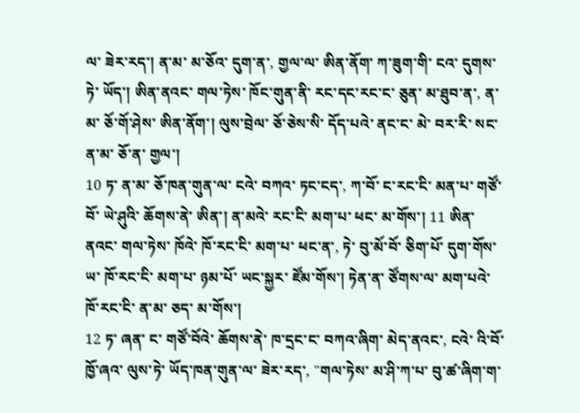ལ་ ཟེར་རད་། ན་མ་ མ་ཅོའ་ དུག་ན་, གྱལ་ལ་ ཨིན་ནོག་ ཀ་ཟུག་གི་ ངའ་ དུགས་ཏེ་ ཡོད་། ཨིན་ནའང་ གལ་ཏེས་ ཁོང་གུན་ནི་ རང་དང་རང་ང་ ཅུན་ མ་ཐུབ་ན་, ན་མ་ ཅོ་གོ་ཤེས་ ཨིན་ནོག་། ལུས་བྲེལ་ ཅོ་ཅེས་སི་ དོད་པའེ་ ནང་ང་ མེ་ བར་རི་ སང་ ན་མ་ ཅོ་ན་ གྱལ་།
10 ཏ་ ན་མ་ ཅོ་ཁན་གུན་ལ་ ངའེ་ བཀའ་ ཏང་ངད་, ཀ་བོ་ ང་རང་ངི་ མན་པ་ གཙོ་བོ་ ཡེ་ཤུའི་ ཆོགས་ནེ་ ཨིན་། ན་མའེ་ རང་ངི་ མག་པ་ ཕང་ མ་གོས་། 11 ཨིན་ནའང་ གལ་ཏེས་ ཁོའེ་ ཁོ་རང་ངི་ མག་པ་ ཕང་ན་, ཏེ་ བུ་མོ་བོ་ ཅིག་པོ་ དུག་གོས་ ཡ་ ཁོ་རང་ངི་ མག་པ་ ཉམ་པོ་ ཡང་སྐྱར་ ཛོམ་གོས་། ཏེན་ན་ ཙོགས་ལ་ མག་པའེ་ ཁོ་རང་ངི་ ན་མ་ ཅད་ མ་གོས་།
12 ཏ་ ཞན་ ང་ གཙོ་བོའེ་ ཆོགས་ནེ་ ཁ་དྲང་ང་ བཀའ་ཞིག་ མེད་ནའང་, ངའེ་ འི་བོ་ ཁྱོ་ཞའ་ ལུས་ཏེ་ ཡོད་ཁན་གུན་ལ་ ཟེར་རད་, "གལ་ཏེས་ མ་ཤི་ཀ་པ་ བུ་ཚ་ཞིག་ག་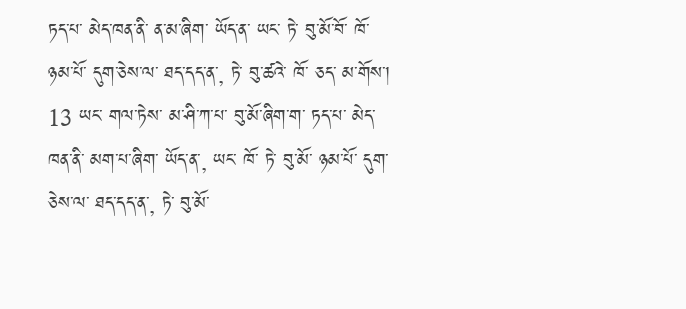ཏད་པ་ མེད་ཁན་ནི་ ན་མ་ཞིག་ ཡོད་ན་ ཡང་ ཏེ་ བུ་མོ་བོ་ ཁོ་ ཉམ་པོ་ དུག་ཅེས་ལ་ ཐད་དད་ན་, ཏེ་ བུ་ཚའེ་ ཁོ་ ཅད་ མ་གོས་། 13 ཡང་ གལ་ཏེས་ མ་ཤི་ཀ་པ་ བུ་མོ་ཞིག་ག་ ཏད་པ་ མེད་ཁན་ནི་ མག་པ་ཞིག་ ཡོད་ན་, ཡང་ ཁོ་ ཏེ་ བུ་མོ་ ཉམ་པོ་ དུག་ཅེས་ལ་ ཐད་དད་ན་, ཏེ་ བུ་མོ་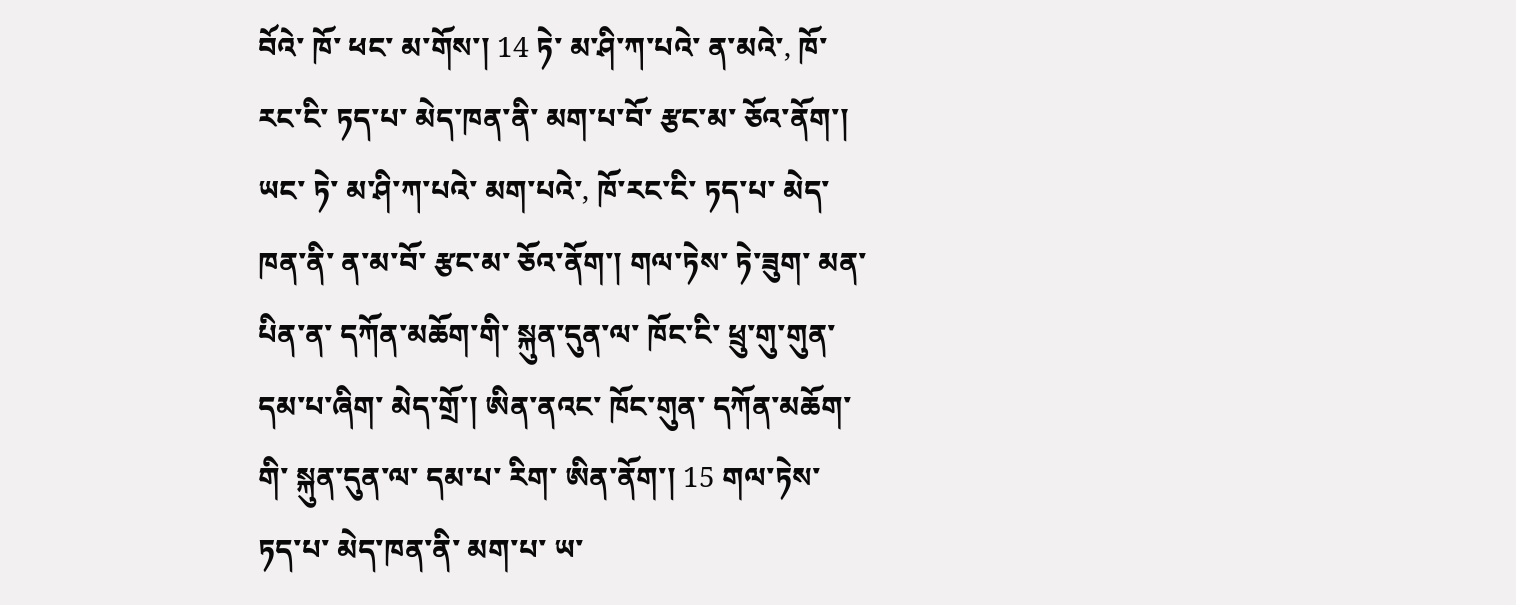བོའེ་ ཁོ་ ཕང་ མ་གོས་། 14 ཏེ་ མ་ཤི་ཀ་པའེ་ ན་མའེ་, ཁོ་རང་ངི་ ཏད་པ་ མེད་ཁན་ནི་ མག་པ་བོ་ རྩང་མ་ ཅོའ་ནོག་། ཡང་ ཏེ་ མ་ཤི་ཀ་པའེ་ མག་པའེ་, ཁོ་རང་ངི་ ཏད་པ་ མེད་ཁན་ནི་ ན་མ་བོ་ རྩང་མ་ ཅོའ་ནོག་། གལ་ཏེས་ ཏེ་ཟུག་ མན་པིན་ན་ དཀོན་མཆོག་གི་ སྐུན་དུན་ལ་ ཁོང་ངི་ ཕྲུ་གུ་གུན་ དམ་པ་ཞིག་ མེད་གྲོ་། ཨིན་ནའང་ ཁོང་གུན་ དཀོན་མཆོག་གི་ སྐུན་དུན་ལ་ དམ་པ་ རིག་ ཨིན་ནོག་། 15 གལ་ཏེས་ ཏད་པ་ མེད་ཁན་ནི་ མག་པ་ ཡ་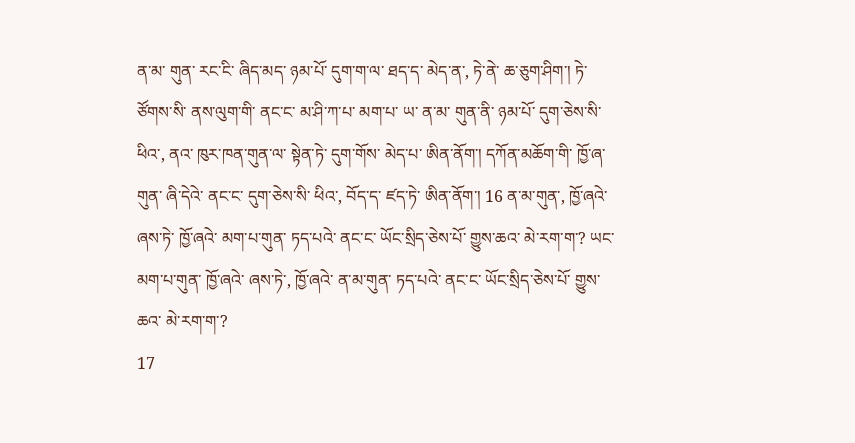ན་མ་ གུན་ རང་ངི་ ཞིད་མད་ ཉམ་པོ་ དུག་ག་ལ་ ཐད་ད་ མེད་ན་, ཏེ་ནེ་ ཆ་ཅུག་ཤིག་། ཏེ་ཙོགས་སི་ ནས་ལུག་གི་ ནང་ང་ མ་ཤི་ཀ་པ་ མག་པ་ ཡ་ ན་མ་ གུན་ནི་ ཉམ་པོ་ དུག་ཅེས་སི་ ཕིའ་, ནའ་ ཁུར་ཁན་གུན་ལ་ སྟེན་ཏེ་ དུག་གོས་ མེད་པ་ ཨིན་ནོག་། དཀོན་མཆོག་གི་ ཁྱོ་ཞ་གུན་ ཞི་དེའེ་ ནང་ང་ དུག་ཅེས་སི་ ཕིའ་, བོད་ད་ ཛད་ཏེ་ ཨིན་ནོག་། 16 ན་མ་གུན་, ཁྱོ་ཞའེ་ ཞས་ཏེ་ ཁྱོ་ཞའེ་ མག་པ་གུན་ ཏད་པའེ་ ནང་ང་ ཡོང་སྲིད་ཅེས་པོ་ གྱུས་ཆའ་ མེ་རག་ག་? ཡང་ མག་པ་གུན་ ཁྱོ་ཞའེ་ ཞས་ཏེ་, ཁྱོ་ཞའེ་ ན་མ་གུན་ ཏད་པའེ་ ནང་ང་ ཡོང་སྲིད་ཅེས་པོ་ གྱུས་ཆའ་ མེ་རག་ག་?
17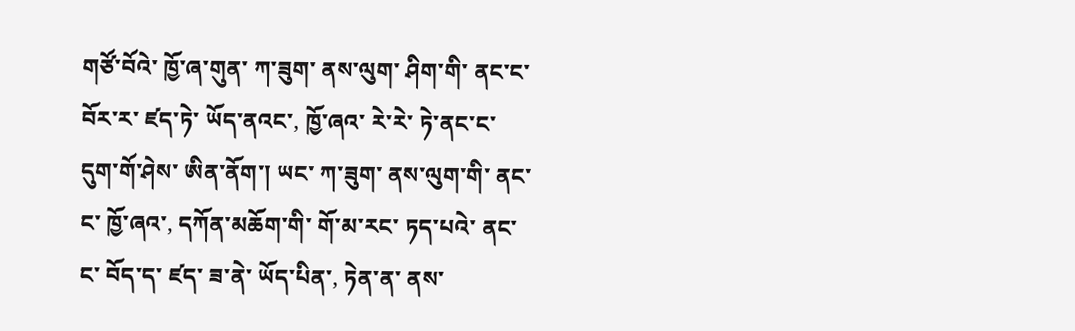གཙོ་བོའེ་ ཁྱོ་ཞ་གུན་ ཀ་ཟུག་ ནས་ལུག་ ཤིག་གི་ ནང་ང་ བོར་ར་ ཛད་ཏེ་ ཡོད་ནའང་, ཁྱོ་ཞའ་ རེ་རེ་ ཏེ་ནང་ང་ དུག་གོ་ཤེས་ ཨིན་ནོག་། ཡང་ ཀ་ཟུག་ ནས་ལུག་གི་ ནང་ང་ ཁྱོ་ཞའ་, དཀོན་མཆོག་གི་ གོ་མ་རང་ ཏད་པའེ་ ནང་ང་ བོད་ད་ ཛད་ ཟ་ནེ་ ཡོད་པིན་, ཏེན་ན་ ནས་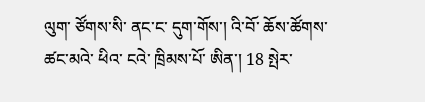ལུག་ ཙོགས་སི་ ནང་ང་ དུག་གོས་། འི་བོ་ ཆོས་ཚོགས་ ཚང་མའེ་ ཕིའ་ ངའེ་ ཁྲིམས་པོ་ ཨིན་། 18 སྤེར་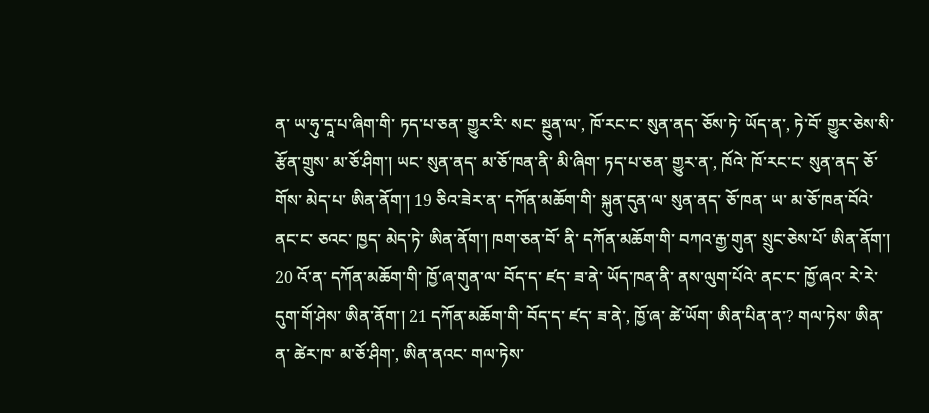ན་ ཡ་ཧུ་དཱ་པ་ཞིག་གི་ ཏད་པ་ཅན་ གྱུར་རི་ སང་ སྔུན་ལ་, ཁོ་རང་ང་ སུན་ནད་ ཅོས་ཏེ་ ཡོད་ན་, ཏེ་བོ་ གྱུར་ཅེས་སི་ རྩོན་གྲུས་ མ་ཅོ་ཤིག་། ཡང་ སུན་ནད་ མ་ཅོ་ཁན་ནི་ མི་ཞིག་ ཏད་པ་ཅན་ གྱུར་ན་, ཁོའེ་ ཁོ་རང་ང་ སུན་ནད་ ཅོ་གོས་ མེད་པ་ ཨིན་ནོག་། 19 ཅིའ་ཟེར་ན་ དཀོན་མཆོག་གི་ སྐུན་དུན་ལ་ སུན་ནད་ ཅོ་ཁན་ ཡ་ མ་ཅོ་ཁན་བོའེ་ ནང་ང་ ཅའང་ ཁྱད་ མེད་ཏེ་ ཨིན་ནོག་། ཁག་ཅན་བོ་ ནི་ དཀོན་མཆོག་གི་ བཀའ་རྒྱ་གུན་ སྲུང་ཅེས་པོ་ ཨིན་ནོག་།
20 འོ་ན་ དཀོན་མཆོག་གི་ ཁྱོ་ཞ་གུན་ལ་ བོད་ད་ ཛད་ ཟ་ནེ་ ཡོད་ཁན་ནི་ ནས་ལུག་པོའེ་ ནང་ང་ ཁྱོ་ཞའ་ རེ་རེ་ དུག་གོ་ཤེས་ ཨིན་ནོག་། 21 དཀོན་མཆོག་གི་ བོད་ད་ ཛད་ ཟ་ནེ་, ཁྱོ་ཞ་ ཚེ་ཡོག་ ཨིན་པིན་ན་? གལ་ཏེས་ ཨིན་ན་ ཚེར་ཁ་ མ་ཅོ་ཤིག་, ཨིན་ནའང་ གལ་ཏེས་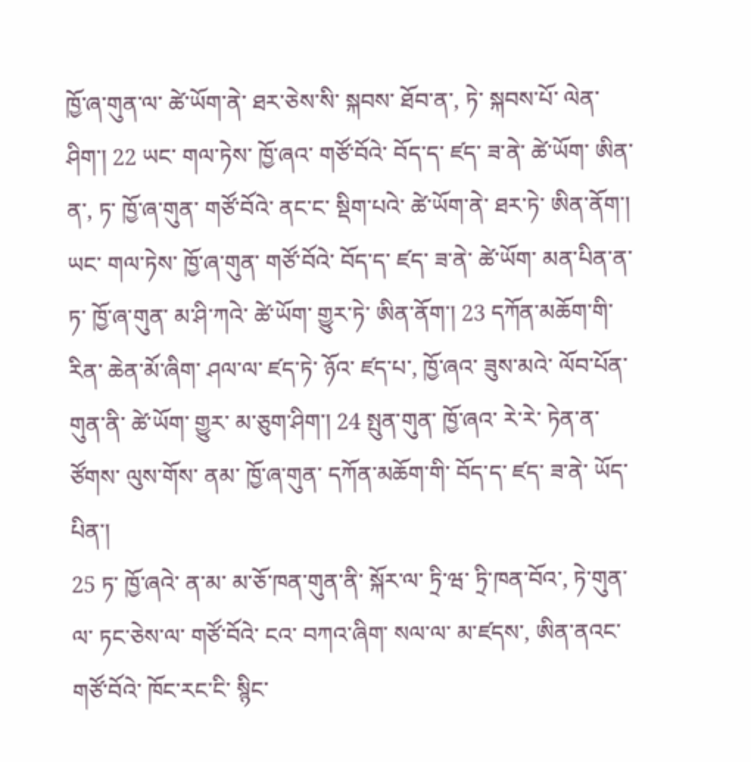ཁྱོ་ཞ་གུན་ལ་ ཚེ་ཡོག་ནེ་ ཐར་ཅེས་སི་ སྐབས་ ཐོབ་ན་, ཏེ་ སྐབས་པོ་ ལེན་ཤིག་། 22 ཡང་ གལ་ཏེས་ ཁྱོ་ཞའ་ གཙོ་བོའེ་ བོད་ད་ ཛད་ ཟ་ནེ་ ཚེ་ཡོག་ ཨིན་ན་, ཏ་ ཁྱོ་ཞ་གུན་ གཙོ་བོའེ་ ནང་ང་ སྡིག་པའེ་ ཚེ་ཡོག་ནེ་ ཐར་ཏེ་ ཨིན་ནོག་། ཡང་ གལ་ཏེས་ ཁྱོ་ཞ་གུན་ གཙོ་བོའེ་ བོད་ད་ ཛད་ ཟ་ནེ་ ཚེ་ཡོག་ མན་པིན་ན་ ཏ་ ཁྱོ་ཞ་གུན་ མ་ཤི་ཀའེ་ ཚེ་ཡོག་ གྱུར་ཏེ་ ཨིན་ནོག་། 23 དཀོན་མཆོག་གི་ རིན་ ཆེན་མོ་ཞིག་ ཤལ་ལ་ ཛད་ཏེ་ ཉོའ་ ཛད་པ་, ཁྱོ་ཞའ་ ཟུས་མའེ་ ལོབ་པོན་གུན་ནི་ ཚེ་ཡོག་ གྱུར་ མ་ཅུག་ཤིག་། 24 སྤུན་གུན་ ཁྱོ་ཞའ་ རེ་རེ་ ཏེན་ན་ ཙོགས་ ལུས་གོས་ ནམ་ ཁྱོ་ཞ་གུན་ དཀོན་མཆོག་གི་ བོད་ད་ ཛད་ ཟ་ནེ་ ཡོད་པིན་།
25 ཏ་ ཁྱོ་ཞའེ་ ན་མ་ མ་ཅོ་ཁན་གུན་ནི་ སྐོར་ལ་ ཏྲི་ཝ་ ཏྲི་ཁན་བོའ་, ཏེ་གུན་ལ་ ཏང་ཅེས་ལ་ གཙོ་བོའེ་ ངའ་ བཀའ་ཞིག་ སལ་ལ་ མ་ཛདས་, ཨིན་ནའང་ གཙོ་བོའེ་ ཁོང་རང་ངི་ སྙིང་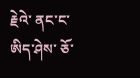རྗེའེ་ ནང་ང་ ཨིད་ཤེས་ ཅོ་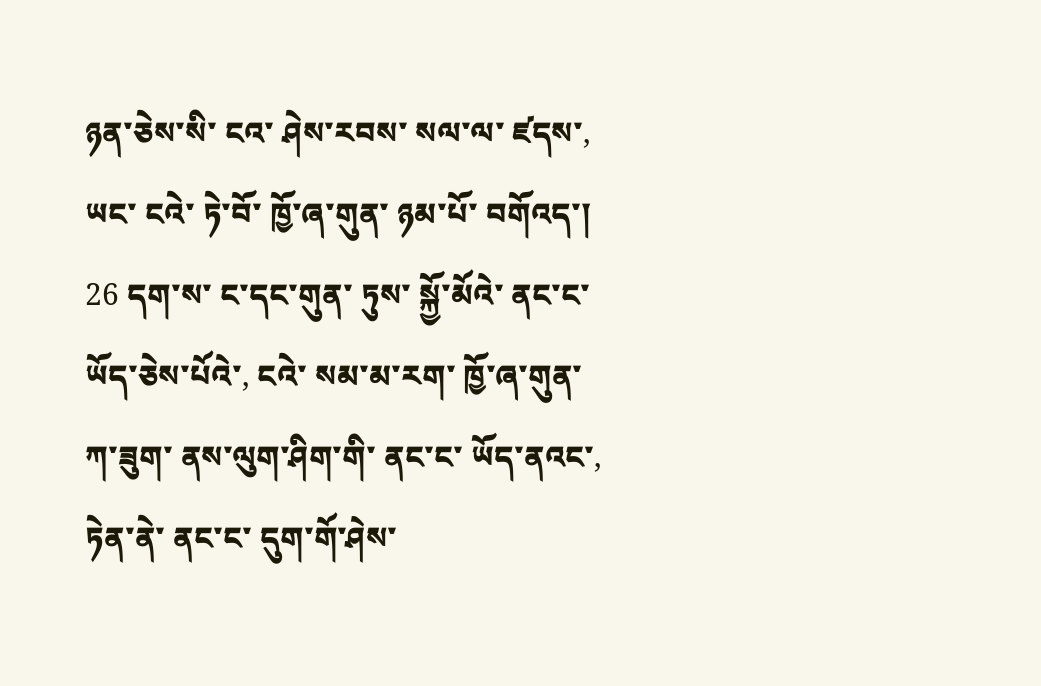ཉན་ཅེས་སི་ ངའ་ ཤེས་རབས་ སལ་ལ་ ཛདས་, ཡང་ ངའེ་ ཏེ་བོ་ ཁྱོ་ཞ་གུན་ ཉམ་པོ་ བགོའད་། 26 དག་ས་ ང་དང་གུན་ ཏུས་ སྐྱོ་མོའེ་ ནང་ང་ ཡོད་ཅེས་པོའེ་, ངའེ་ སམ་མ་རག་ ཁྱོ་ཞ་གུན་ ཀ་ཟུག་ ནས་ལུག་ཤིག་གི་ ནང་ང་ ཡོད་ནའང་, ཏེན་ནེ་ ནང་ང་ དུག་གོ་ཤེས་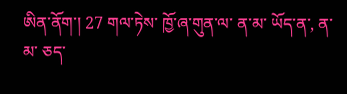ཨིན་ནོག་། 27 གལ་ཏེས་ ཁྱོ་ཞ་གུན་ལ་ ན་མ་ ཡོད་ན་, ན་མ་ ཅད་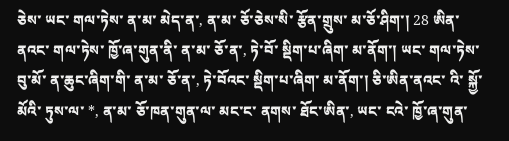ཅེས་ ཡང་ གལ་ཏེས་ ན་མ་ མེད་ན་, ན་མ་ ཅོ་ཅེས་སི་ རྩོན་གྲུས་ མ་ཅོ་ཤིག་། 28 ཨིན་ནའང་ གལ་ཏེས་ ཁྱོ་ཞ་གུན་ནི་ ན་མ་ ཅོ་ན་, ཏེ་བོ་ སྡིག་པ་ཞིག་ མ་ནོག་། ཡང་ གལ་ཏེས་ བུ་མོ་ ན་ཆུང་ཞིག་གི་ ན་མ་ ཅོ་ན་, ཏེ་བོའང་ སྡིག་པ་ཞིག་ མ་ནོག་། ཅི་ཨིན་ནའང་ འི་ སྐྱོ་མོའི་ ཏུས་ལ་ *, ན་མ་ ཅོ་ཁན་གུན་ལ་ མང་ང་ ནགས་ ཐོང་ཨིན་, ཡང་ ངའེ་ ཁྱོ་ཞ་གུན་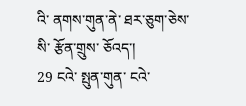འི་ ནགས་གུན་ནེ་ ཐར་ཅུག་ཅེས་སི་ རྩོན་གྲུས་ ཅོའད་།
29 ངའེ་ སྤུན་གུན་ ངའེ་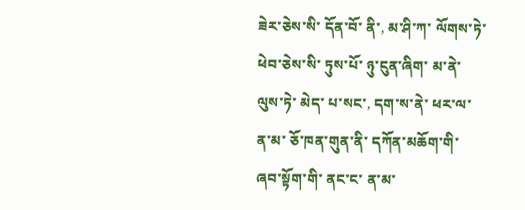ཟེར་ཅེས་སི་ དོན་བོ་ ནི་, མ་ཤི་ཀ་ ལོགས་ཏེ་ ཕེབ་ཅེས་སི་ ཏུས་པོ་ ཉུ་ངུན་ཞིག་ མ་ནེ་ ལུས་ཏེ་ མེད་ པ་སང་, དག་ས་ནེ་ ཕར་ལ་ ན་མ་ ཅོ་ཁན་གུན་ནི་ དཀོན་མཆོག་གི་ ཞབ་སྟོག་གི་ ནང་ང་ ན་མ་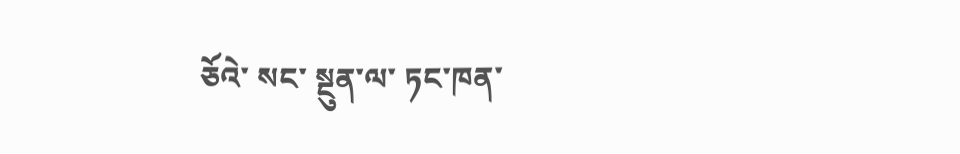ཅོའེ་ སང་ སྔུན་ལ་ ཏང་ཁན་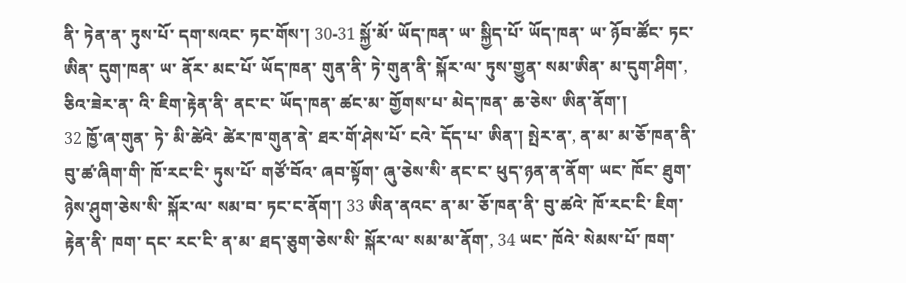ནི་ ཏེན་ན་ ཏུས་པོ་ དག་སའང་ ཏང་གོས་། 30-31 སྐྱོ་མོ་ ཡོད་ཁན་ ཡ་ སྐྱིད་པོ་ ཡོད་ཁན་ ཡ་ ཉོབ་ཚོང་ ཏང་ཨིན་ དུག་ཁན་ ཡ་ ནོར་ མང་པོ་ ཡོད་ཁན་ གུན་ནི་ ཏེ་གུན་ནི་ སྐོར་ལ་ ཏུས་གྱུན་ སམ་ཨིན་ མ་དུག་ཤིག་, ཅིའ་ཟེར་ན་ འི་ ཇིག་རྟེན་ནི་ ནང་ང་ ཡོད་ཁན་ ཚང་མ་ གྱོགས་པ་ མེད་ཁན་ ཆ་ཅེས་ ཨིན་ནོག་།
32 ཁྱོ་ཞ་གུན་ ཏེ་ མི་ཚེའེ་ ཚེར་ཁ་གུན་ནེ་ ཐར་གོ་ཤེས་པོ་ ངའེ་ དོད་པ་ ཨིན་། སྤེར་ན་, ན་མ་ མ་ཅོ་ཁན་ནི་ བུ་ཚ་ཞིག་གི་ ཁོ་རང་ངི་ ཏུས་པོ་ གཙོ་བོའ་ ཞབ་སྟོག་ ཞུ་ཅེས་སི་ ནང་ང་ ཕུད་ཉན་ན་ནོག་ ཡང་ ཁོང་ ཐུག་ཉེས་ཤུག་ཅེས་སི་ སྐོར་ལ་ སམ་བ་ ཏང་ང་ནོག་། 33 ཨིན་ནའང་ ན་མ་ ཅོ་ཁན་ནི་ བུ་ཚའེ་ ཁོ་རང་ངི་ ཇིག་རྟེན་ནི་ ཁག་ དང་ རང་ངི་ ན་མ་ ཐད་ཅུག་ཅེས་སི་ སྐོར་ལ་ སམ་མ་ནོག་, 34 ཡང་ ཁོའེ་ སེམས་པོ་ ཁག་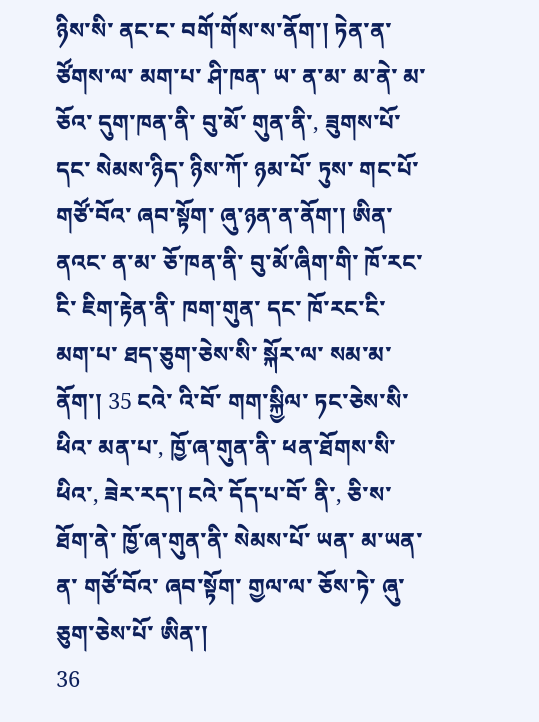ཉིས་སི་ ནང་ང་ བགོ་གོས་ས་ནོག་། ཏེན་ན་ ཙོགས་ལ་ མག་པ་ ཤི་ཁན་ ཡ་ ན་མ་ མ་ནེ་ མ་ཅོའ་ དུག་ཁན་ནི་ བུ་མོ་ གུན་ནི་, ཟུགས་པོ་ དང་ སེམས་ཉིད་ ཉིས་ཀོ་ ཉམ་པོ་ ཏུས་ གང་པོ་ གཙོ་བོའ་ ཞབ་སྟོག་ ཞུ་ཉན་ན་ནོག་། ཨིན་ནའང་ ན་མ་ ཅོ་ཁན་ནི་ བུ་མོ་ཞིག་གི་ ཁོ་རང་ངི་ ཇིག་རྟེན་ནི་ ཁག་གུན་ དང་ ཁོ་རང་ངི་ མག་པ་ ཐད་ཅུག་ཅེས་སི་ སྐོར་ལ་ སམ་མ་ནོག་། 35 ངའེ་ འི་བོ་ གག་སྐྱིལ་ ཏང་ཅེས་སི་ ཕིའ་ མན་པ་, ཁྱོ་ཞ་གུན་ནི་ ཕན་ཐོགས་སི་ ཕིའ་, ཟེར་རད་། ངའེ་ དོད་པ་བོ་ ནི་, ཅི་ས་ཐོག་ནེ་ ཁྱོ་ཞ་གུན་ནི་ སེམས་པོ་ ཡན་ མ་ཡན་ན་ གཙོ་བོའ་ ཞབ་སྟོག་ གྱལ་ལ་ ཅོས་ཏེ་ ཞུ་ཅུག་ཅེས་པོ་ ཨིན་།
36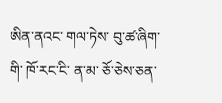ཨིན་ནའང་ གལ་ཏེས་ བུ་ཚ་ཞིག་གི་ ཁོ་རང་ངི་ ན་མ་ ཅོ་ཅེས་ཅན་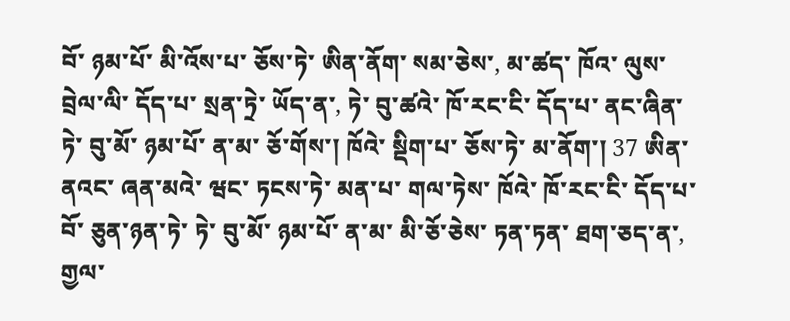བོ་ ཉམ་པོ་ མི་འོས་པ་ ཅོས་ཏེ་ ཨིན་ནོག་ སམ་ཅེས་, མ་ཚད་ ཁོའ་ ལུས་བྲེལ་ལི་ དོད་པ་ སྲན་ཏྲེ་ ཡོད་ན་, ཏེ་ བུ་ཚའེ་ ཁོ་རང་ངི་ དོད་པ་ ནང་ཞིན་ ཏེ་ བུ་མོ་ ཉམ་པོ་ ན་མ་ ཅོ་གོས་། ཁོའེ་ སྡིག་པ་ ཅོས་ཏེ་ མ་ནོག་། 37 ཨིན་ནའང་ ཞན་མའེ་ ཝང་ ཏངས་ཏེ་ མན་པ་ གལ་ཏེས་ ཁོའེ་ ཁོ་རང་ངི་ དོད་པ་བོ་ ཅུན་ཉན་ཏེ་ ཏེ་ བུ་མོ་ ཉམ་པོ་ ན་མ་ མི་ཅོ་ཅེས་ ཏན་ཏན་ ཐག་ཅད་ན་, གྱལ་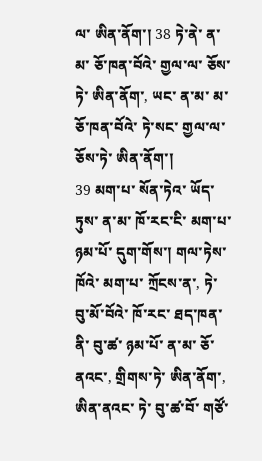ལ་ ཨིན་ནོག་། 38 ཏེ་ནེ་ ན་མ་ ཅོ་ཁན་བོའེ་ གྱལ་ལ་ ཅོས་ཏེ་ ཨིན་ནོག་, ཡང་ ན་མ་ མ་ཅོ་ཁན་བོའེ་ ཏེ་སང་ གྱལ་ལ་ ཅོས་ཏེ་ ཨིན་ནོག་།
39 མག་པ་ སོན་ཏེའ་ ཡོད་ཏུས་ ན་མ་ ཁོ་རང་ངི་ མག་པ་ ཉམ་པོ་ དུག་གོས་། གལ་ཏེས་ ཁོའེ་ མག་པ་ ཀྲོངས་ན་, ཏེ་ བུ་མོ་བོའེ་ ཁོ་རང་ ཐད་ཁན་ནི་ བུ་ཚ་ ཉམ་པོ་ ན་མ་ ཅོ་ནའང་, གྲིགས་ཏེ་ ཨིན་ནོག་, ཨིན་ནའང་ ཏེ་ བུ་ཚ་བོ་ གཙོ་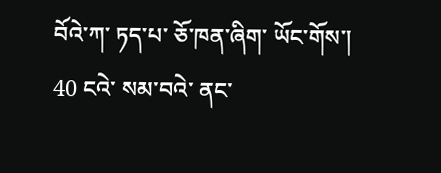བོའེ་ཀ་ ཏད་པ་ ཅོ་ཁན་ཞིག་ ཡོང་གོས་། 40 ངའེ་ སམ་བའེ་ ནང་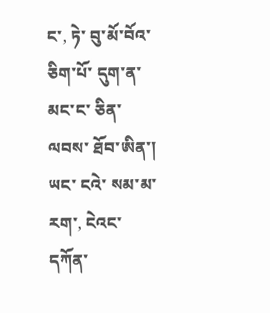ང་, ཏེ་ བུ་མོ་བོའ་ ཅིག་པོ་ དུག་ན་ མང་ང་ ཅིན་ལབས་ ཐོབ་ཨིན་། ཡང་ ངའེ་ སམ་མ་རག་, ངེའང་ དཀོན་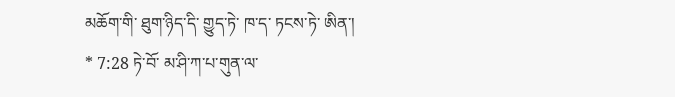མཆོག་གི་ ཐུག་ཉིད་དི་ གྱུད་ཏེ་ ཁ་ད་ ཏངས་ཏེ་ ཨིན་།
* 7:28 ཏེ་བོ་ མ་ཤི་ཀ་པ་གུན་ལ་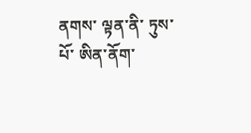ནགས་ ལྟན་ནི་ ཏུས་པོ་ ཨིན་ནོག་